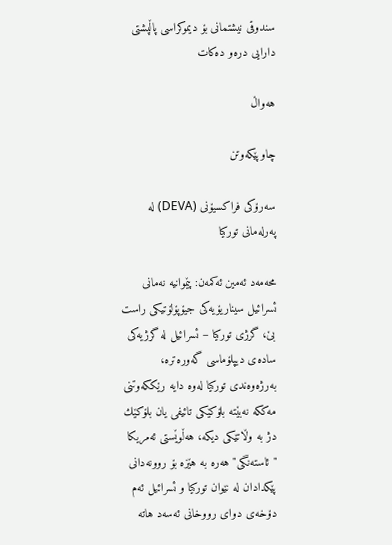سندوقی نیشتمانی بۆ دیموکراسی پاڵپشتی دارایی درەو دەکات

هەواڵ

چاوپێکەوتن

سەرۆكی فراكسیۆنی (DEVA) له‌ په‌رله‌مانی توركیا

محه‌مه‌د ئه‌مین ئه‌كمه‌ن: پێموانیه‌ نه‌مانی ئسرائیل سیناریۆیه‌كی جیۆپۆلۆتیكی راست بێ، گرژی توركیا – ئسرائیل له‌ گرژیه‌كی ساده‌ی دیپلۆماسی گه‌وره‌تره‌، به‌رژه‌وه‌ندی توركیا له‌وه‌ دایه‌ رێككه‌وتنی مه‌ككه‌ نه‌بێته‌ بلۆكێكی تائیفی یان بلۆكێك دژ به‌ وڵاتێكی دیكه‌، هه‌ڵوێستی ئه‌مریكا "ئاسته‌نگی" هه‌ره‌ به‌ هێزه‌ بۆ روونه‌دانی پێكدادان له‌ نێوان توركیا و ئسرائیل ئه‌م دۆخه‌ی دوای رووخانی ئه‌سه‌د هاته‌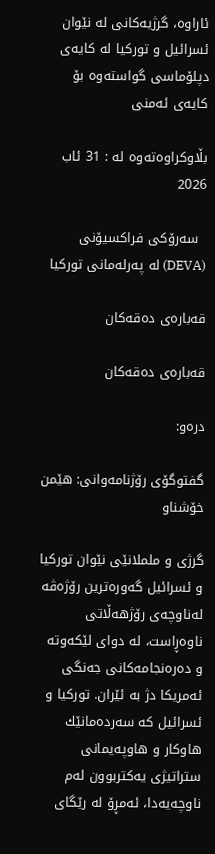ئاراوه‌، گرژیه‌كانی له‌ نێوان ئسرائیل و توركیا له‌ كایه‌ی دپلۆماسی گواسته‌وه‌ بۆ كایه‌ی ئه‌منی

بڵاوکراوەتەوە لە : 31 ئاب 2026

  سەرۆكی فراكسیۆنی (DEVA) له‌ په‌رله‌مانی توركیا

قەبارەی دەقەکان

قەبارەی دەقەکان

درەو:

گفتوگۆی رۆژنامه‌وانی: هێمن خۆشناو

گرژی و ململانێی نێوان توركیا و ئسرائیل گه‌وره‌ترین رۆژه‌ڤه‌ له‌ناوچه‌ی رۆژهه‌ڵاتی ناوه‌ڕاست، له ‌دوای لێكه‌وته‌ و ده‌ره‌نجامه‌كانی جه‌نگی ئه‌مریكا دژ به‌ ئێران. توركیا و ئسرائیل كه‌ سه‌رده‌مانێك هاوكار و هاوپه‌یمانی ستراتیژی یه‌كتربوون له‌م ناوچه‌یه‌دا، ئه‌مڕۆ له‌ رێگای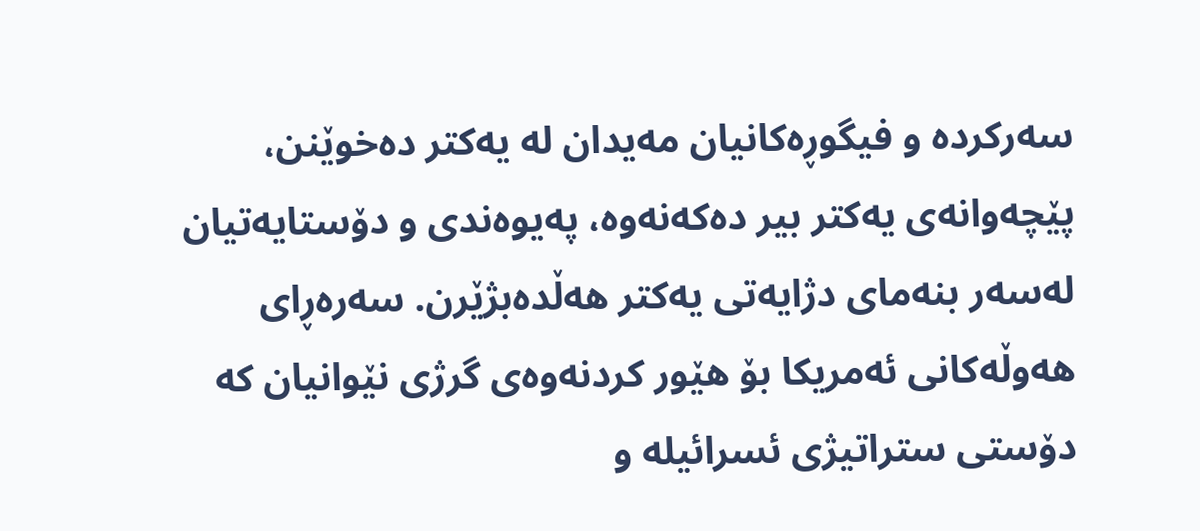سه‌ركرده‌ و فیگوڕه‌كانیان مه‌یدان له‌ یه‌كتر ده‌خوێنن، پێچه‌وانه‌ی یه‌كتر بیر ده‌كه‌نه‌وه‌، په‌یوه‌ندی و دۆستایه‌تیان له‌سه‌ر بنه‌مای دژایه‌تی یه‌كتر هه‌ڵده‌بژێرن. سه‌ره‌ڕای هه‌وڵه‌كانی ئه‌مریكا بۆ هێور كردنه‌وه‌ی گرژی نێوانیان كه‌ دۆستی ستراتیژی ئسرائیله‌ و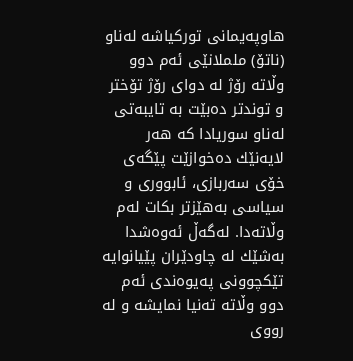هاوپه‌یمانی توركیاشه‌ له‌ناو (ناتۆ) ململانێی ئه‌م دوو وڵاته‌ رۆژ له‌ دوای رۆژ تۆختر و توندتر ده‌بێت به‌ تایبه‌تی له‌ناو سوریادا كه‌ هه‌ر لایه‌نێك ده‌خوازێت پێگه‌ی خۆی سه‌ربازی، ئابووری و سیاسی به‌هێزتر بكات له‌م وڵاته‌دا. له‌گه‌ڵ ئه‌وه‌شدا به‌شێك له‌ چاودێران پێیانوایه‌ تێكچوونی په‌یوه‌ندی ئه‌م دوو وڵاته‌ ته‌نیا نمایشه‌ و له‌ رووی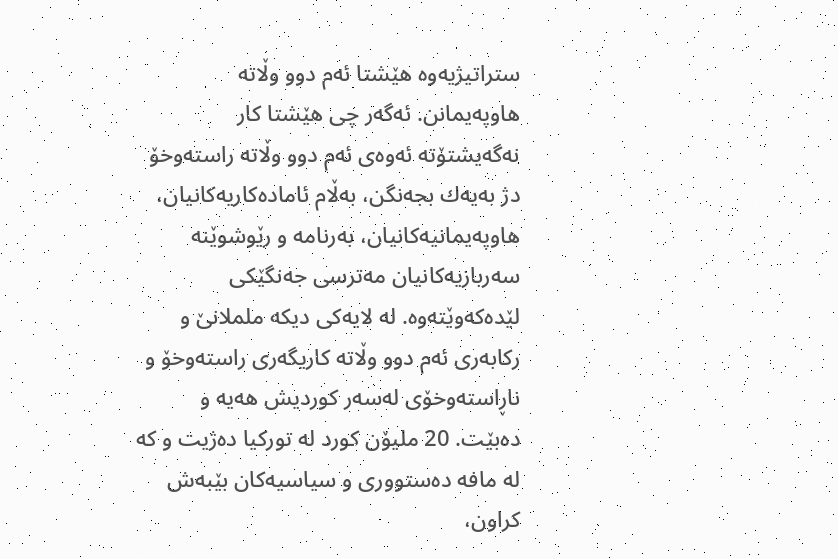ستراتیژیه‌وه‌ هێشتا ئه‌م دوو وڵاته‌ هاوپه‌یمانن. ئه‌گه‌ر چی هێشتا كار نه‌گه‌یشتۆته‌ ئه‌وه‌ی ئه‌م دوو وڵاته‌ راسته‌وخۆ دژ به‌یه‌ك بجه‌نگن، به‌ڵام ئاماده‌كاریه‌كانیان، هاوپه‌یمانیه‌كانیان، به‌رنامه‌ و رێوشوێنه‌ سه‌ربازیه‌كانیان مه‌ترسی جه‌نگێكی لێده‌كه‌وێته‌وه‌. له‌ لایه‌كی دیكه‌ ململانێ و ركابه‌ری ئه‌م دوو وڵاته‌ كاریگه‌ری راسته‌وخۆ و ناڕاسته‌وخۆی له‌سه‌ر كوردیش هه‌یه‌ و ده‌بێت. 20 ملیۆن كورد له‌ توركیا ده‌ژیت و كه‌ له‌ مافه‌ ده‌ستووری و سیاسیه‌كان بێبه‌ش كراون،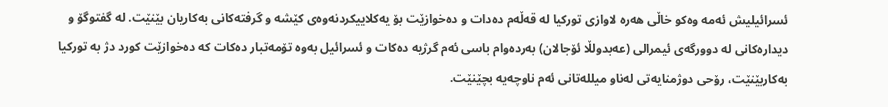ئسرائیلیش ئه‌مه‌ وه‌كو خاڵی هه‌ره‌ لاوازی توركیا له‌ قه‌ڵه‌م ده‌دات و ده‌خوازێت بۆ یه‌كلاییكردنه‌وه‌ی كێشه‌ و گرفته‌كانی به‌كاریان بێنێت. له‌ گفتوگۆ و دیداره‌كانی له‌ دوورگه‌ی ئیمرالی (عه‌بدولڵا ئۆجالان) به‌رده‌وام باسی ئه‌م گرژیه‌ ده‌كات و ئسرائیل به‌وه‌ تۆمه‌تبار ده‌كات كه‌ ده‌خوازێت كورد دژ به‌ توركیا به‌كاربێنێت، رۆحی دوژمنایه‌تی له‌ناو میلله‌تانی ئه‌م ناوچه‌یه‌ بچێنێت.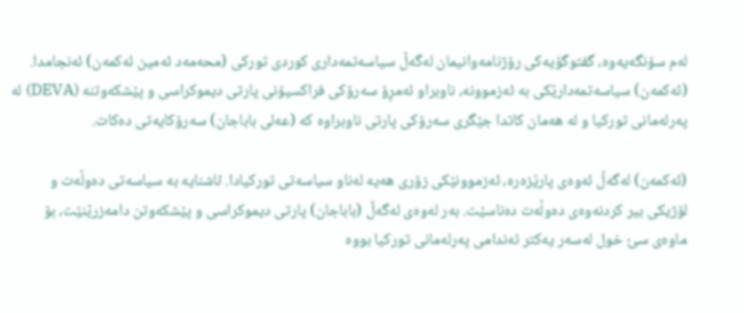له‌م سۆنگه‌یه‌وه‌، گفتوگۆیه‌كی رۆژنامه‌وانیمان له‌گه‌ڵ سیاسه‌تمه‌داری كوردی توركی (محه‌مه‌د ئه‌مین ئه‌كمه‌ن) ئه‌نجامدا. (ئه‌كمه‌ن) سیاسه‌تمه‌دارێكی به‌ ئه‌زموونه‌، ناوبراو ئه‌مڕۆ سه‌رۆكی فراكسیۆنی پارتی دیموكراسی و پێشكه‌وتنه‌ (DEVA) له‌ په‌رله‌مانی توركیا و له‌ هه‌مان كاتدا جێگری سه‌رۆكی پارتی ناوبراوه‌ كه‌ (عه‌لی باباجان) سه‌رۆكایه‌تی ده‌كات.

(ئه‌كمه‌ن) له‌گه‌ڵ ئه‌وه‌ی پارێزه‌ره‌، ئه‌زموونێكی زۆری هه‌یه‌ له‌ناو سیاسه‌تی توركیادا. ئاشنایه‌ به‌ سیاسه‌تی ده‌وڵه‌ت و لۆژیكی بیر كردنه‌وه‌ی ده‌وڵه‌ت ده‌ناسێت. به‌ر له‌وه‌ی له‌گه‌ڵ (باباجان) پارتی دیموكراسی و پێشكه‌وتن دامه‌زرێنێت، بۆ ماوه‌ی سێ خول له‌سه‌ر یه‌كتر ئه‌ندامی په‌رله‌مانی توركیا بووه‌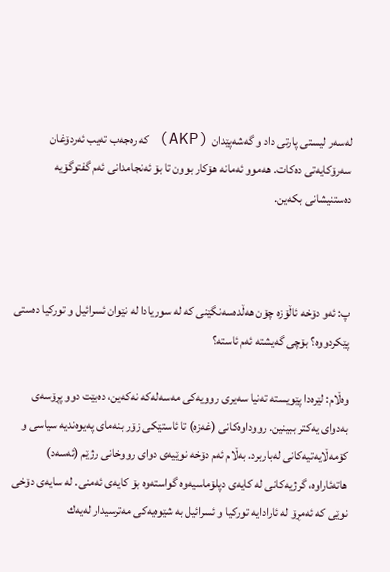له‌سه‌ر لیستی پارتی داد و گه‌شه‌پێدان (AKP) كه‌ ره‌جه‌ب ته‌یب ئه‌ردۆغان سه‌رۆكایه‌تی ده‌كات. هه‌موو ئه‌مانه‌ هۆكار بوون تا بۆ ئه‌نجامدانی ئه‌م گفتوگۆیه‌ ده‌ستنیشانی بكه‌ین.



پ: ئه‌و دۆخه‌ ئاڵۆزه‌ چۆن هه‌ڵده‌سه‌نگێنی كه‌ له‌ سوریادا له‌ نێوان ئسرائیل و توركیا ده‌ستی پێكردووه‌؟ بۆچی گه‌یشته‌ ئه‌م ئاسته‌؟

وه‌ڵام: لێره‌دا پێویسته‌ ته‌نیا سه‌یری روویه‌كی مه‌سه‌له‌كه‌ نه‌كه‌ین، ده‌بێت دوو پڕۆسه‌ی به‌دوای یه‌كتر ببینین. رووداوه‌كانی (غه‌زه‌) تا ئاستێكی زۆر بنه‌مای په‌یوه‌ندیه‌ سیاسی و كۆمه‌ڵایه‌تیه‌كانی له‌باربرد. به‌ڵام ئه‌م دۆخه‌ نوێیه‌ی دوای رووخانی رژێم (ئه‌سه‌د) هاته‌ئاراوه‌، گرژیه‌كانی له‌ كایه‌ی دپلۆماسیه‌وه‌ گواسته‌وه‌ بۆ كایه‌ی ئه‌منی. له‌ سایه‌ی دۆخی نوێی كه‌ ئه‌مڕۆ‌ له‌ ئارادایه‌ توركیا و ئسرائیل به‌ شێوه‌یه‌كی مه‌ترسیدار له‌یه‌ك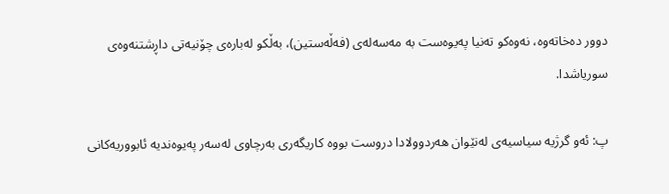دوور ده‌خاته‌وه‌، نه‌وه‌كو ته‌نیا په‌یوه‌ست به‌ مه‌سه‌له‌ی (فه‌ڵه‌ستین)، به‌ڵكو له‌باره‌ی چۆنیه‌تی داڕشتنه‌وه‌ی سوریاشدا.

پ: ئه‌و گرژیه‌ سیاسیه‌ی له‌نێوان هه‌ردوولادا دروست بووه‌ كاریگه‌ری به‌رچاوی له‌سه‌ر په‌یوه‌ندیه‌ ئابووریه‌كانی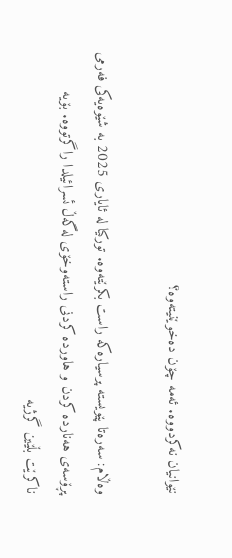نێوانیان نه‌كردووه‌. ئه‌مه‌ چۆن ده‌خوێنیته‌وه‌؟

وه‌ڵام: سه‌ره‌تا پێویسته‌ پرسیاره‌كه‌ راست بكرێته‌وه‌. توركیا له‌ ئایاری 2025 به‌ شێوه‌یه‌كی فه‌رمی پڕۆسه‌ی هه‌نارده‌ كردن و هاورده كردنی راسته‌وخۆی له‌گه‌ڵ ئسرائیلدا راگرتووه‌. بۆیه‌ ناكرێت بڵێین گرژیه‌‌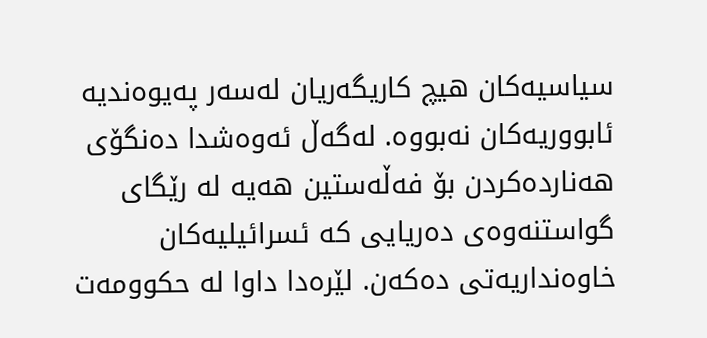سیاسیه‌كان هیچ كاریگه‌ریان له‌سه‌ر په‌یوه‌ندیه‌ ئابووریه‌كان نه‌بووه‌. له‌گه‌ڵ ئه‌وه‌شدا ده‌نگۆی هه‌نارده‌كردن بۆ فه‌ڵه‌ستین هه‌یه‌ له‌ رێگای گواستنه‌وه‌ی ده‌ریایی كه‌ ئسرائیلیه‌كان خاوه‌نداریه‌تی ده‌كه‌ن. لێره‌دا داوا له‌ حكوومه‌ت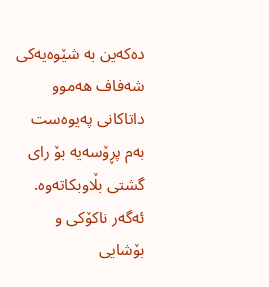ده‌كه‌ین به‌ شێوه‌یه‌كی شه‌فاف هه‌موو داتاكانی په‌یوه‌ست به‌م پڕۆسه‌یه‌ بۆ رای گشتی بڵاوبكاته‌وه‌. ئه‌گه‌ر ناكۆكی و بۆشایی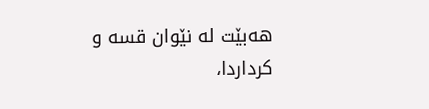هه‌بێت له‌ نێوان قسه‌ و كرداردا،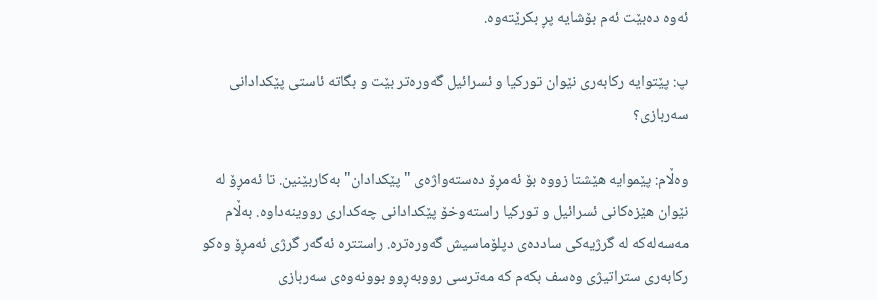ئه‌وه‌ ده‌بێت ئه‌م بۆشایه‌ پڕ بكرێته‌وه‌.

پ: پێتوایه‌ ركابه‌ری نێوان توركیا و ئسرائیل گه‌وره‌تر بێت و بگاته‌ ئاستی پێكدادانی سه‌ربازی؟

وه‌ڵام: پێموایه‌ هێشتا زووه‌ بۆ ئه‌مڕۆ ده‌سته‌واژه‌ی "پێكدادان" به‌كاربێنین. تا ئه‌مڕۆ له‌ نێوان هێزه‌كانی ئسرائیل و توركیا راسته‌وخۆ پێكدادانی چه‌كداری رووینه‌داوه‌. به‌ڵام مه‌سه‌له‌كه‌ له‌ گرژیه‌كی سادده‌ی دپلۆماسیش گه‌وره‌تره‌. راستتره‌ ئه‌گه‌ر گرژی ئه‌مڕۆ وه‌كو ركابه‌ری ستراتیژی وه‌سف بكه‌م كه‌ مه‌ترسی رووبه‌ڕوو بوونه‌وه‌ی سه‌ربازی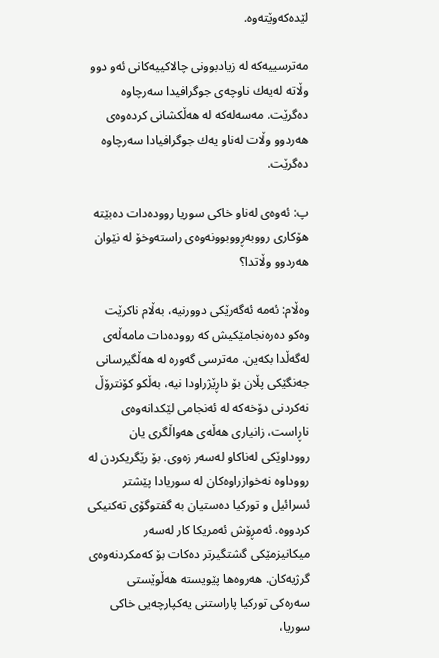لێده‌كه‌وێته‌وه‌.

مەترسییەکە لە زیادبوونی چالاکییەکانی ئەو دوو وڵاتە لەیەك ناوچەی جوگرافیدا سەرچاوە دەگرێت. مه‌سه‌له‌كه‌ له‌ هه‌ڵكشانی كرده‌وه‌ی هه‌ردوو وڵات له‌ناو یه‌ك جوگرافیادا سه‌رچاوه‌ ده‌گرێت.

پ: ئه‌وه‌ی له‌ناو خاكی سوریا رووده‌دات ده‌بێته‌ هۆكاری رووبه‌ڕووبوونه‌وه‌ی راسته‌وخۆ له‌ نێوان هه‌ردوو وڵاتدا؟

وه‌ڵام: ئه‌مه‌ ئه‌گه‌رێكی دوورنیه‌، به‌ڵام ناكرێت وه‌كو ده‌ره‌نجامێكیش كه‌ رووده‌دات مامه‌ڵه‌ی له‌گه‌ڵدا بكه‌ین. مه‌ترسی گه‌وره‌ له‌ هه‌ڵگیرسانی جه‌نگێكی پڵان بۆ داڕێژراودا نیه‌، به‌ڵكو كۆنترۆڵ نه‌كردنی دۆخه‌كه‌‌ له‌ ئه‌نجامی لێكدانه‌وه‌ی ناڕاست، زانیاری هه‌ڵه‌ی هه‌واڵگری یان رووداوێكی له‌ناكاو له‌سه‌ر زه‌وی. بۆ رێگریكردن له‌ رووداوه‌ نه‌خوازراوه‌كان له‌ سوریادا پێشتر ئسرائیل و توركیا ده‌ستیان به‌ گفتوگۆی ته‌كنیكی كردووه‌. ئه‌مڕۆش ئه‌مریكا كار له‌سه‌ر میكانیزمێكی گشتگیرتر ده‌كات بۆ كه‌مكردنه‌وه‌ی گرژیه‌كان. هه‌روه‌ها پێویسته‌ هه‌ڵوێستی سه‌ره‌كی توركیا پاراستنی یه‌كپارچه‌یی خاكی سوریا،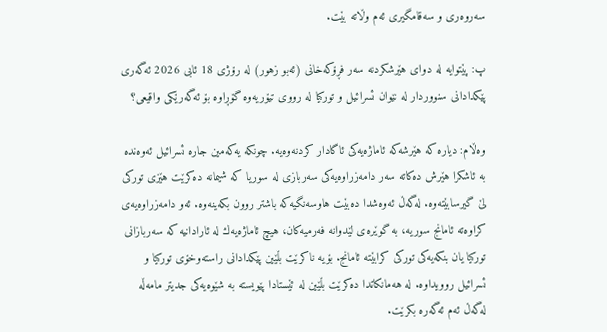سه‌روه‌ری و سه‌قامگیری ئه‌م وڵاته‌ بێت.

پ: پێتوایه‌ له‌ دوای هێرشكردنه‌‌ سه‌ر فڕۆكه‌خانی (ئه‌بو زهور) له‌ رۆژی 18 ئابی 2026 ئه‌گه‌ری پێكدادانی سنووردار له‌ نێوان ئسرائیل و توركیا له‌ رووی تیۆریه‌وه‌ گۆڕاوه‌ بۆ ئه‌گه‌رێكی واقیعی؟

وه‌ڵام: دیاره‌ كه‌ هێرشه‌كه‌ ئاماژه‌یه‌كی ئاگادار كردنه‌وه‌یه‌. چونكه‌ یه‌كه‌مین جاره‌ ئسرائیل ئه‌وه‌نده‌ به‌ ئاشكرا هێرش ده‌كاته‌ سه‌ر دامه‌زراوه‌یه‌كی سه‌ربازی له‌ سوریا كه‌ شیمانه‌ ده‌كرێت هێزی توركی لێ گیرسابێته‌وه‌. له‌گه‌ڵ ئه‌وه‌شدا ده‌بێت هاوسه‌نگیه‌كه‌ باشتر روون بكه‌ینه‌وه‌. ئه‌و دامه‌زراوه‌یه‌ی كراوه‌ته‌ ئامانج سوریه‌، به‌ گوێره‌ی لێدوانه‌ فه‌رمیه‌كان، هیچ ئاماژه‌یه‌ك له‌ ئارادانیه‌ كه‌ سه‌ربازانی توركیا یان بنكه‌یه‌كی توركی كرابێته‌ ئامانج. بۆیه‌ ناكرێت بڵێین پێكدادانی راسته‌وخۆی توركیا و ئسرائیل روویداوه‌. له‌ هه‌مانكاتدا ده‌كرێت بڵێین له‌ ئێستادا پێویسته‌ به‌ شێوه‌یه‌كی جدیتر مامه‌ڵه‌ له‌گه‌ڵ ئه‌م ئه‌گه‌ره‌ بكرێت.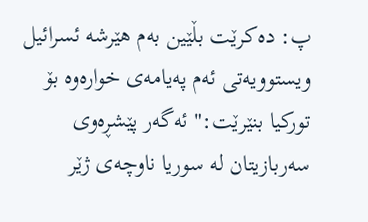پ: ده‌كرێت بڵێین به‌م هێرشه‌ ئسرائیل ویستوویه‌تی ئه‌م په‌یامه‌ی خواره‌وه‌ بۆ توركیا بنێرێت:" ئه‌گه‌ر پێشڕه‌وی سه‌ربازیتان له‌ سوریا ناوچه‌ی ژێر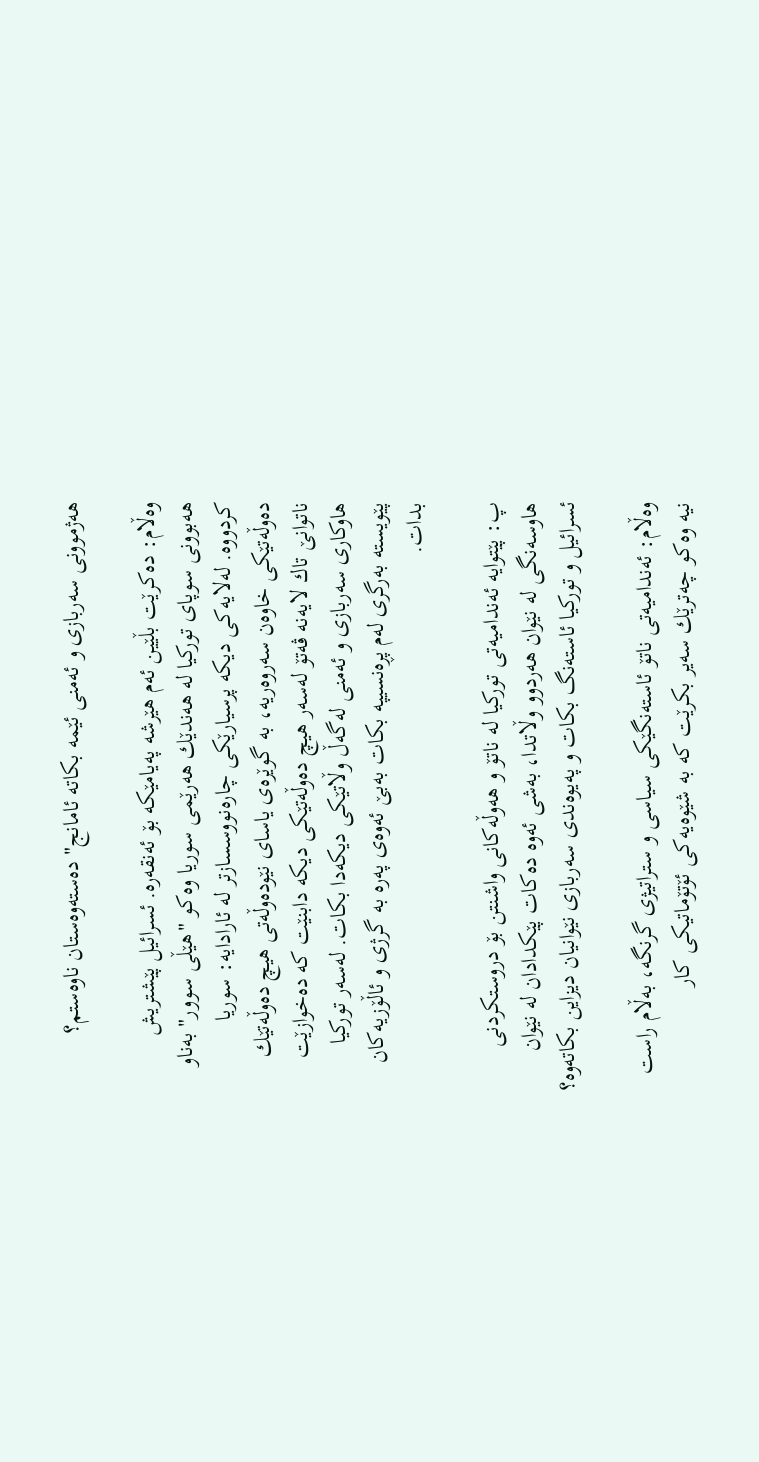هه‌ژموونی سه‌ربازی و ئه‌منی ئێمه‌ بكاته‌ ئامانج" ده‌سته‌وه‌ستان ناوه‌ستم؟

وه‌ڵام: ده‌كرێت بڵێین ئه‌م هێرشه‌ په‌یامێكه‌ بۆ ئه‌نقه‌ره‌. ئسرائیل پێشتریش هه‌بوونی سوپای توركیا له‌ هه‌ندێك هه‌رێمی سوریا وه‌كو "هێڵی سوور" به‌ناو  كردووه‌. له‌لایه‌كی دیكه‌ پرسیارێكی چاره‌نووسسازتر له‌ ئارادایه‌: سوریا ده‌وڵه‌تێكی خاوه‌ن سه‌روه‌ریه‌، به‌ گوێره‌ی یاسای نێوده‌وڵه‌تی هیچ ده‌وڵه‌تێك ناتوانێ تاك لایه‌نه‌ ڤه‌تۆ له‌سه‌ر هیچ ده‌وڵه‌تێكی دیكه‌ دابنێت كه‌ ده‌خوازێت هاوكاری سه‌ربازی و ئه‌منی له‌گه‌ڵ وڵاتێكی دیكه‌دا بكات. له‌سه‌ر توركیا پێویسته‌ به‌رگری له‌م پڕه‌نسیپه‌ بكات به‌بێ ئه‌وه‌ی په‌ره‌ به‌ گرژی و ئاڵۆزیه‌كان بدات.

پ: پێتوایه‌ ئه‌ندامیه‌تی توركیا له‌ ناتۆ و هه‌وڵه‌كانی واشنتن بۆ دروستكردنی هاوسه‌نگی له‌ نێوان هه‌ردوو وڵاتدا، به‌شی ئه‌وه‌ ده‌كات پێكدادان له‌ نێوان ئسرائیل و توركیا ئاسته‌نگ بكات و په‌یوه‌ندی سه‌ربازی نێوانیان دیزاین بكاته‌وه‌؟

وه‌ڵام: ئه‌ندامیه‌تی ناتۆ ئاسته‌نگێكی سیاسی و ستراتیژی گرنگه‌، به‌ڵام راست نیه‌ وه‌كو چه‌ترێك سه‌یر بكرێت كه‌ به‌ شێوه‌یه‌كی ئۆتۆماتیكی كار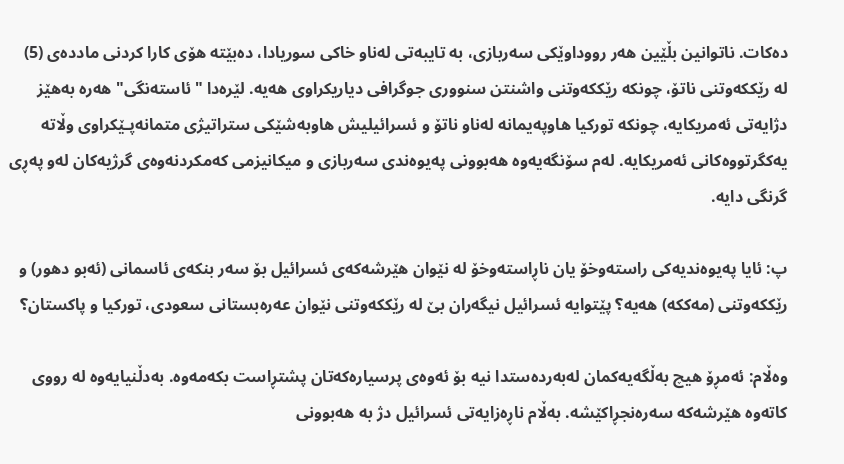ده‌كات. ناتوانین بڵێین هه‌ر رووداوێكی سه‌ربازی، به‌ تایبه‌تی له‌ناو خاكی سوریادا، ده‌بێته‌ هۆی كارا كردنی مادده‌ی (5) له‌ رێككه‌وتنی ناتۆ، چونكه‌ رێككه‌وتنی واشنتن سنووری جوگرافی دیاریكراوی هه‌یه‌. لێره‌دا "ئاسته‌نگی" هه‌ره‌ به‌هێز دژایه‌تی ئه‌مریكایه‌، چونكه‌ توركیا هاوپه‌یمانه‌ له‌ناو ناتۆ و ئسرائیلیش هاوبه‌شێكی ستراتیژی متمانه‌پـ‍ێكراوی وڵاته‌ یه‌كگرتووه‌كانی ئه‌مریكایه‌. له‌م سۆنگه‌یه‌وه‌ هه‌بوونی په‌یوه‌ندی سه‌ربازی و میكانیزمی كه‌مكردنه‌وه‌ی گرژیه‌كان له‌و په‌ڕی گرنگی دایه‌.

پ: ئایا په‌یوه‌ندیه‌كی راسته‌وخۆ یان ناڕاسته‌وخۆ له‌ نێوان هێرشه‌كه‌ی ئسرائیل بۆ سه‌ر بنكه‌ی ئاسمانی (ئه‌بو دهور) و رێككه‌وتنی (مه‌ككه‌) هه‌یه‌؟ پێتوایه‌ ئسرائیل نیگه‌ران بێ له‌ رێككه‌وتنی نێوان عه‌ره‌بستانی سعودی، توركیا و پاكستان؟

وه‌ڵام: ئه‌مڕۆ هیچ به‌ڵگه‌یه‌كمان له‌به‌رده‌ستدا نیه‌ بۆ ئه‌وه‌ی پرسیاره‌كه‌تان پشتڕاست بكه‌مه‌وه‌. به‌دڵنیایه‌وه‌ له‌ رووی كاته‌وه‌ هێرشه‌كه‌ سه‌ره‌نجڕاكێشه‌. به‌ڵام ناڕه‌زایه‌تی ئسرائیل دژ به‌ هه‌بوونی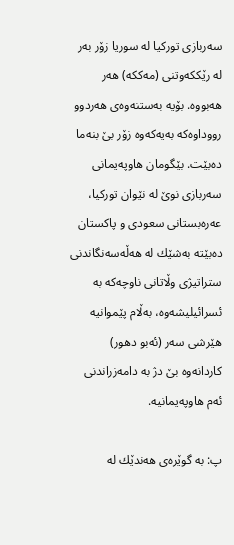سه‌ربازی توركیا له‌ سوریا زۆر به‌ر له‌ رێككه‌وتنی (مه‌ككه‌) هه‌ر هه‌بووه‌‌. بۆیه‌ به‌ستنه‌وه‌ی هه‌ردوو رووداوه‌كه‌ به‌یه‌كه‌وه‌ زۆر بێ بنه‌ما ده‌بێت. بێگومان هاوپه‌یمانی سه‌ربازی نوێ له‌ نێوان توركیا، عه‌ره‌بستانی سعودی و پاكستان ده‌بێته‌ به‌شێك له‌ هه‌ڵه‌سه‌نگاندنی ستراتیژی وڵاتانی ناوچه‌كه‌ به‌ ئسرائیلیشه‌وه‌، به‌ڵام پێموانیه‌ هێرشی سه‌ر (ئه‌بو دهور) كاردانه‌وه‌ بێ دژ به‌ دامه‌زراندنی ئه‌م هاوپه‌یمانیه‌.

پ: به‌ گوێره‌ی هه‌ندێك له‌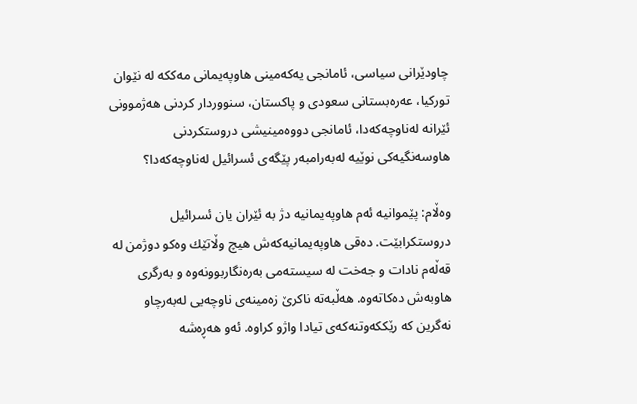چاودێرانی سیاسی، ئامانجی یه‌كه‌مینی هاوپه‌یمانی مه‌ككه‌ له‌ نێوان توركیا، عه‌ره‌بستانی سعودی و پاكستان، سنووردار كردنی هه‌ژموونی ئێرانه‌ له‌ناوچه‌كه‌دا، ئامانجی دووه‌مینیشی دروستكردنی هاوسه‌نگیه‌كی نوێیه‌ له‌به‌رامبه‌ر پێگه‌ی ئسرائیل له‌ناوچه‌كه‌دا؟

وه‌ڵام: پێموانیه‌ ئه‌م هاوپه‌یمانیه‌ دژ به‌ ئێران یان ئسرائیل دروستكرابێت. ده‌قی هاوپه‌یمانیه‌كه‌ش هیچ وڵاتێك وه‌كو دوژمن له‌ قه‌ڵه‌م نادات و جه‌خت له‌ سیسته‌می به‌ره‌نگاربوونه‌وه‌ و به‌رگری هاوبه‌ش ده‌كاته‌وه‌. هه‌ڵبه‌ته‌ ناكرێ زه‌مینه‌ی ناوچه‌یی له‌به‌رچاو نه‌گرین كه‌ رێككه‌وتنه‌كه‌ی تیادا واژو كراوه‌. ئه‌و هه‌ڕه‌شه‌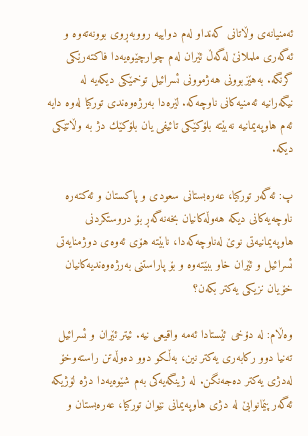ئه‌منیانه‌ی وڵاتانی كه‌نداو له‌م دواییه‌ رووبه‌ڕوی بوونه‌ته‌وه‌ و ئه‌گه‌ری ململانێ له‌گه‌ڵ ئێران له‌م چوارچێوه‌یه‌دا فاكته‌رێكی گرنگه‌. به‌هێزبوونی هه‌ژموونی ئسرائیل توخمێكی دیكه‌یه‌ له‌ نیگه‌رانیه‌ ئه‌منیه‌كانی ناوچه‌كه‌. لێره‌دا به‌رژه‌وه‌ندی توركیا له‌وه‌ دایه‌ ئه‌م هاوپه‌یمانیه‌ نه‌بێته‌ بلۆكێكی تائیفی یان بلۆكێك دژ به‌ وڵاتێكی دیكه‌.

پ: ئه‌گه‌ر توركیا، عه‌ره‌بستانی سعودی و پاكستان و ئه‌كته‌ره‌ ناوچه‌یه‌كانی دیكه‌ هه‌وڵه‌كانیان بخه‌نه‌گه‌ڕ بۆ دروستكردنی هاوپه‌یمانیه‌تی نوێ له‌ناوچه‌كه‌دا، نابێته‌ هۆی ئه‌وه‌ی دوژمنایه‌تی ئسرائیل و ئێران خاو ببێته‌وه‌ و بۆ پاراستنی به‌رژه‌وه‌ندیه‌كانیان خۆیان نزیكی یه‌كتر بكه‌ن؟

وه‌ڵام: له‌ دۆخی ئێستادا ئه‌مه‌ واقیعی نیه‌. ئیتر ئێران و ئسرائیل ته‌نیا دوو ركابه‌ری یه‌كتر نین، به‌ڵكو دوو ده‌وڵه‌تن راسته‌وخۆ له‌دژی یه‌كتر ده‌جه‌نگن. له‌ ژینگه‌یه‌كی به‌م شێوه‌یه‌دا دژه‌ لۆژیكه‌ ئه‌گه‌ر پێمانوابێ له‌ دژی هاوپه‌یمانی نێوان توركیا، عه‌ره‌بستان و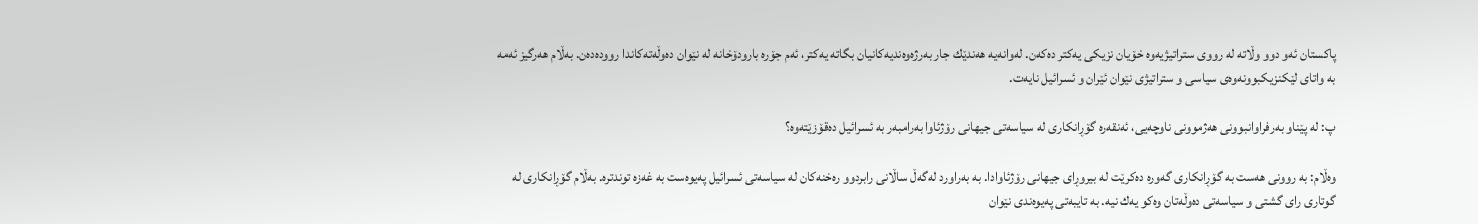پاكستان ئه‌و دوو وڵاته‌ له‌ رووی ستراتیژیه‌وه‌ خۆیان نزیكی یه‌كتر ده‌كه‌ن. له‌وانه‌یه‌ هه‌ندێك جار به‌رژه‌وه‌ندیه‌كانیان بگاته‌ یه‌كتر، ئه‌م جۆره‌ بارودۆخانه‌ له‌ نێوان ده‌وڵه‌ته‌كاندا رووده‌ده‌ن. به‌ڵام هه‌رگیز ئه‌مه‌ به‌ واتای لێكنزیكبوونه‌وه‌ی سیاسی و ستراتیژی نێوان ئێران و ئسرائیل نایه‌ت.

پ: له‌ پێناو به‌رفراوانبوونی هه‌ژموونی ناوچه‌یی، ئه‌نقه‌ره‌ گۆڕانكاری له‌ سیاسه‌تی جیهانی رۆژئاوا به‌رامبه‌ر به‌ ئسرائیل ده‌قۆزێته‌وه‌؟

وه‌ڵام: به‌ روونی هه‌ست به‌ گۆڕانكاری گه‌وره‌ ده‌كرێت له‌ بیروڕای جیهانی رۆژئاوادا. به‌ به‌راورد له‌گه‌ڵ ساڵانی رابردوو ره‌خنه‌كان‌ له‌ سیاسه‌تی ئسرائیل په‌یوه‌ست به‌ غه‌زه‌ توندتره‌. به‌ڵام گۆڕانكاری له‌ گوتاری رای گشتی و سیاسه‌تی ده‌وڵه‌تان وه‌كو یه‌ك نیه‌. به‌ تایبه‌تی په‌یوه‌ندی نێوان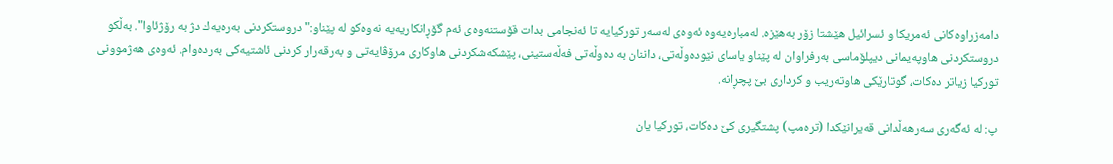دامه‌زراوه‌كانی ئه‌مریكا و ئسرائیل هێشتا زۆر به‌هێزه‌. له‌مباره‌یه‌وه‌ ئه‌وه‌ی له‌سه‌ر توركیایه‌ تا ئه‌نجامی بدات قۆستنه‌وه‌ی ئه‌م گۆڕانكاریه‌یه‌ نه‌وه‌كو له‌ پێناو:" دروستكردنی به‌ره‌یه‌ك دژ به‌ رۆژئاوا". به‌ڵكو دروستكردنی هاوپه‌یمانی دیپلۆماسی به‌رفراوان‌ له‌ پێناو یاسای نێوده‌وڵه‌تی، داننان به‌ ده‌وڵه‌تی فه‌ڵه‌ستینی، پێشكه‌شكردنی هاوكاری مرۆڤایه‌تی و به‌رقه‌رار كردنی ئاشتیه‌كی به‌رده‌وام. ئه‌وه‌ی هه‌ژموونی توركیا زیاتر ده‌كات، گوتارێكی هاوته‌ریب و كرداری بێ پچڕانه‌.

پ: له‌ ئه‌گه‌ری سه‌رهه‌ڵدانی قه‌یرانێكدا (تره‌مپ) پشتگیری كێ ده‌كات، توركیا یان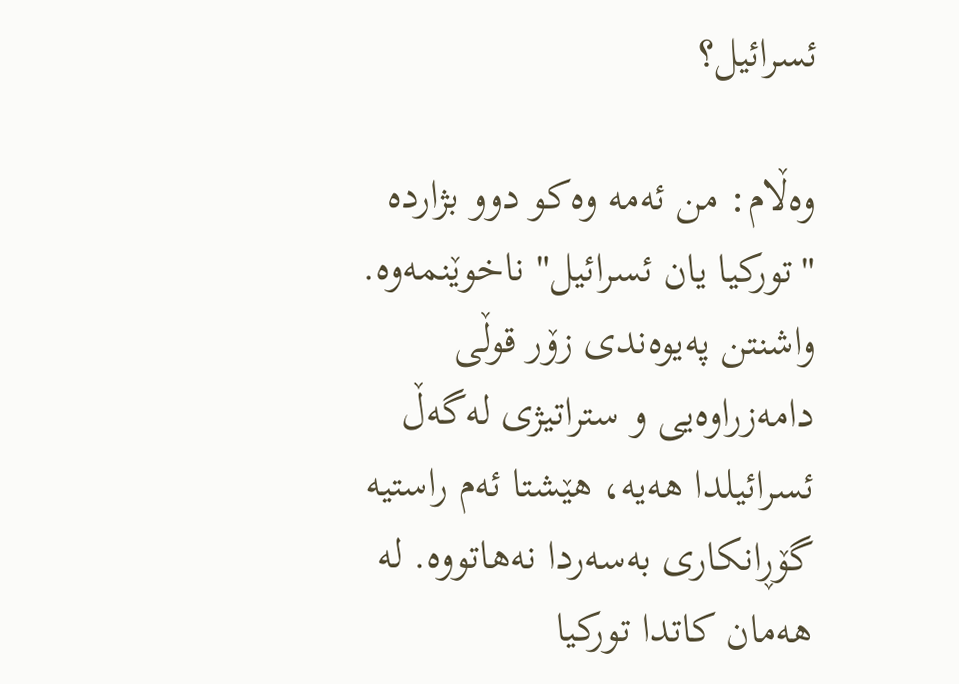ئسرائیل؟

وه‌ڵام: من ئه‌مه‌ وه‌كو دوو بژارده‌ "توركیا یان ئسرائیل" ناخوێنمه‌وه‌. واشنتن په‌یوه‌ندی زۆر قوڵی دامه‌زراوه‌یی و ستراتیژی له‌گه‌ڵ ئسرائیلدا هه‌یه‌، هێشتا ئه‌م راستیه‌ گۆڕانكاری به‌سه‌ردا نه‌هاتووه‌. له‌ هه‌مان كاتدا توركیا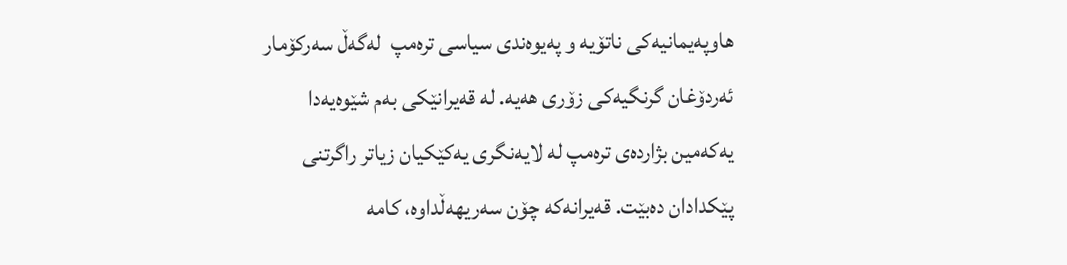هاوپه‌یمانیه‌كی ناتۆیه‌ و په‌یوه‌ندی سیاسی تره‌مپ  له‌گه‌ڵ سه‌ركۆمار ئه‌ردۆغان گرنگیه‌كی زۆری هه‌یه‌. له‌ قه‌یرانێكی به‌م شێوه‌یه‌دا یه‌كه‌مین بژارده‌ی تره‌مپ له‌ لایه‌نگری یه‌كێكیان زیاتر راگرتنی پێكدادان ده‌بێت. قه‌یرانه‌كه‌ چۆن سه‌ریهه‌ڵداوه‌، كامه‌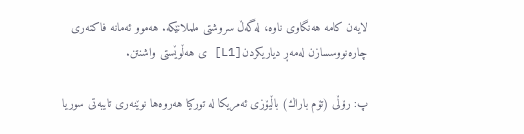لایه‌ن كامه‌ هه‌نگاوی ناوه‌، له‌گه‌ڵ سروشتی ململانێكه. هه‌موو ئه‌مانه‌‌ فاكته‌ری چاره‌نووسسازن له‌مه‌ڕ دیاریكردن[L1] ی هه‌ڵوێستی واشنتن.

پ: رۆڵی (تۆم باراك) باڵیۆزی ئه‌مریكا له‌ توركیا هه‌روه‌ها نوێنه‌ری تایبه‌تی سوریا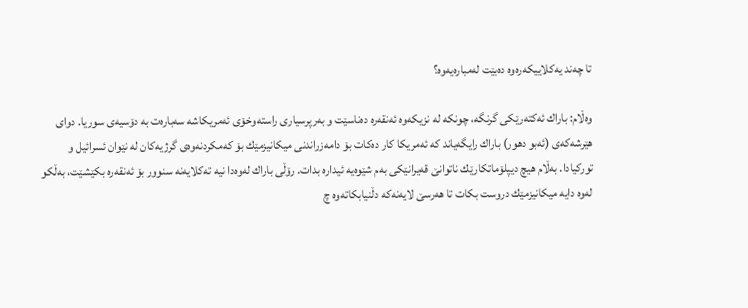تا چه‌ند یه‌كلاییكه‌ره‌وه‌ ده‌بێت له‌مباره‌یه‌وه‌؟

وه‌ڵام: باراك ئه‌كته‌رێكی گرنگه‌، چونكه‌ له‌ نزیكه‌وه‌ ئه‌نقه‌ره‌ ده‌ناسێت و به‌رپرسیاری راسته‌وخۆی ئه‌مریكاشه‌ سه‌باره‌ت به‌ دۆسیه‌ی سوریا. دوای هێرشه‌كه‌ی (ئه‌بو دهور) باراك رایگه‌یاند كه‌ ئه‌مریكا كار ده‌كات بۆ دامه‌زراندنی میكانیزمێك بۆ كه‌مكردنه‌وه‌ی گرژیه‌كان له‌ نێوان ئسرائیل و توركیادا. به‌ڵام هیچ دیپلۆماتكارێك ناتوانێ قه‌یرانێكی به‌م شێوه‌یه‌ ئیداره‌ بدات. رۆڵی باراك له‌وه‌دا نیه‌ ته‌كلایه‌نه‌ سنوور بۆ ئه‌نقه‌ره‌ بكێشێت، به‌ڵكو له‌وه‌ دایه‌ میكانیزمێك دروست بكات تا هه‌رسێ لایه‌نه‌كه‌ دڵنیابكاته‌وه‌ چ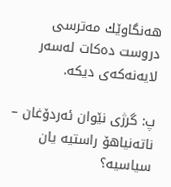هه‌نگاوێك مه‌ترسی دروست ده‌كات له‌سه‌ر لایه‌نه‌كه‌ی دیكه‌.

پ: گرژی نێوان ئه‌ردۆغان – ناته‌نیاهۆ راستیه‌ یان سیاسیه‌؟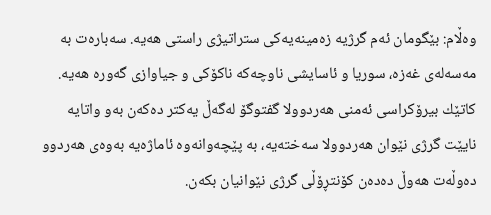وه‌ڵام: بێگومان ئه‌م گرژیه‌ زه‌مینه‌یه‌كی ستراتیژی راستی هه‌یه‌. سه‌باره‌ت به‌ مه‌سه‌له‌ی غه‌زه‌، سوریا و ئاسایشی ناوچه‌كه‌ ناكۆكی و جیاوازی گه‌وره‌ هه‌یه‌. كاتێك بیرۆكراسی ئه‌منی هه‌ردوولا گفتوگۆ له‌گه‌ڵ یه‌كتر ده‌كه‌ن به‌و واتایه‌ نایێت گرژی نێوان هه‌ردوولا سه‌خته‌یه‌، به‌ پێچه‌وانه‌وه‌ ئاماژه‌یه‌ به‌وه‌ی هه‌ردوو ده‌وڵه‌ت هه‌وڵ ده‌ده‌ن كۆنتڕۆڵی گرژی نێوانیان بكه‌ن.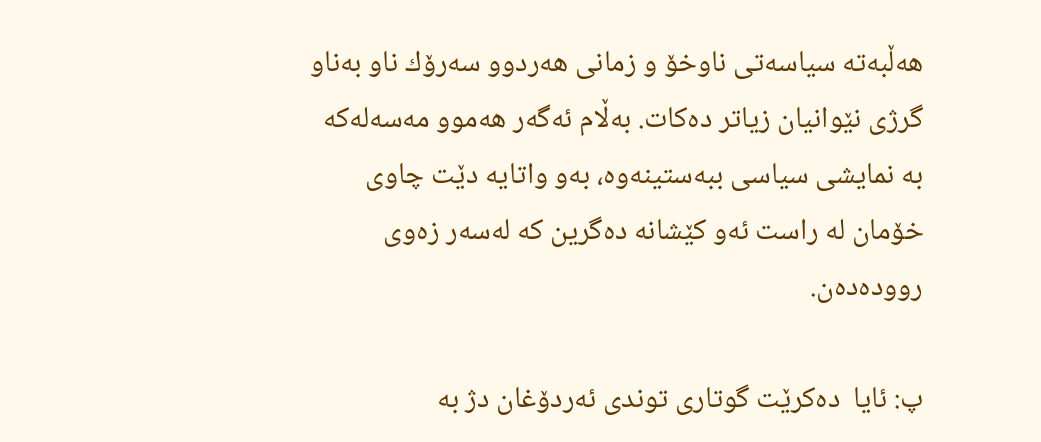هه‌ڵبه‌ته‌ سیاسه‌تی ناوخۆ و زمانی هه‌ردوو سه‌رۆك ناو به‌ناو گرژی نێوانیان زیاتر ده‌كات. به‌ڵام ئه‌گه‌ر هه‌موو مه‌سه‌له‌كه‌ به‌ نمایشی سیاسی ببه‌ستینه‌وه‌، به‌و واتایه‌ دێت چاوی خۆمان له‌ راست ئه‌و كێشانه‌ ده‌گرین كه‌ له‌سه‌ر زه‌وی رووده‌ده‌ن.

پ: ئایا  ده‌كرێت گوتاری توندی ئه‌ردۆغان دژ به‌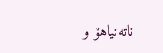ناته‌نیاهۆ و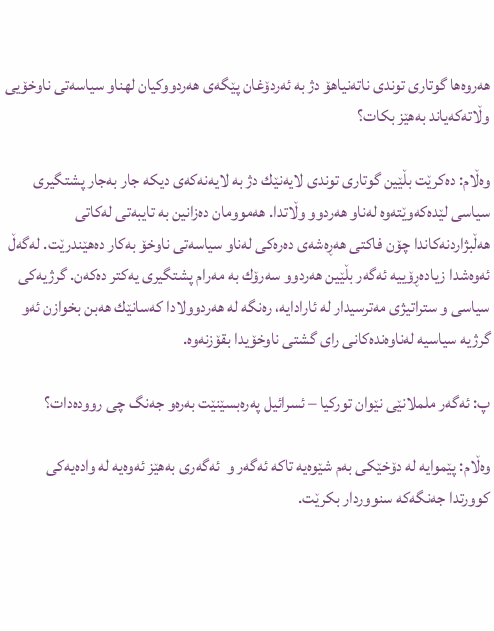هه‌روه‌ها گوتاری توندی ناته‌نیاهۆ دژ به‌ ئه‌ردۆغان پێگه‌ی هه‌ردووكیان لهناو‌ سیاسه‌تی ناوخۆیی وڵاته‌كه‌یاند به‌هێز بكات؟

وه‌ڵام: ده‌كرێت بڵێین گوتاری توندی لایه‌نێك دژ به‌ لایه‌نه‌كه‌ی دیكه‌ جار به‌جار پشتگیری سیاسی لێده‌كه‌وێته‌وه‌ له‌ناو هه‌ردوو وڵاتدا. هه‌موومان ده‌زانین به‌ تایبه‌تی له‌كاتی هه‌ڵبژاردنه‌كاندا چۆن فاكتی هه‌ڕه‌شه‌ی ده‌ره‌كی له‌ناو سیاسه‌تی ناوخۆ به‌كار ده‌هێندرێت. له‌گه‌ڵ ئه‌وه‌شدا زیاده‌ڕۆییه‌ ئه‌گه‌ر بڵێین هه‌ردوو سه‌رۆك به‌ مه‌رام پشتگیری یه‌كتر ده‌كه‌ن. گرژیه‌كی سیاسی و ستراتیژی مه‌ترسیدار له‌ ئارادایه‌، ره‌نگه‌ له‌ هه‌ردوولادا كه‌سانێك هه‌بن بخوازن ئه‌و گرژیه‌ سیاسیه‌ له‌ناوه‌نده‌كانی رای گشتی ناو‌خۆیدا بقۆزنه‌وه‌.

پ: ئه‌گه‌ر ململانێی نێوان توركیا – ئسرائیل په‌ره‌بسێنێت به‌ره‌و جه‌نگ چی رووده‌دات؟

وه‌ڵام: پێموایه‌ له‌ دۆخێكی به‌م شێوه‌یه‌ تاكه‌ ئه‌گه‌ر و  ئه‌گه‌ری به‌هێز ئه‌وه‌یه‌ له‌ واده‌یه‌كی كوورتدا جه‌نگه‌كه‌ سنووردار بكرێت.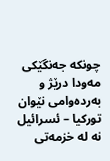چونكه‌ جه‌نگێكی مه‌ودا درێژ و به‌رده‌وامی نێوان توركیا – ئسرائیل نه‌ له‌ خزمه‌تی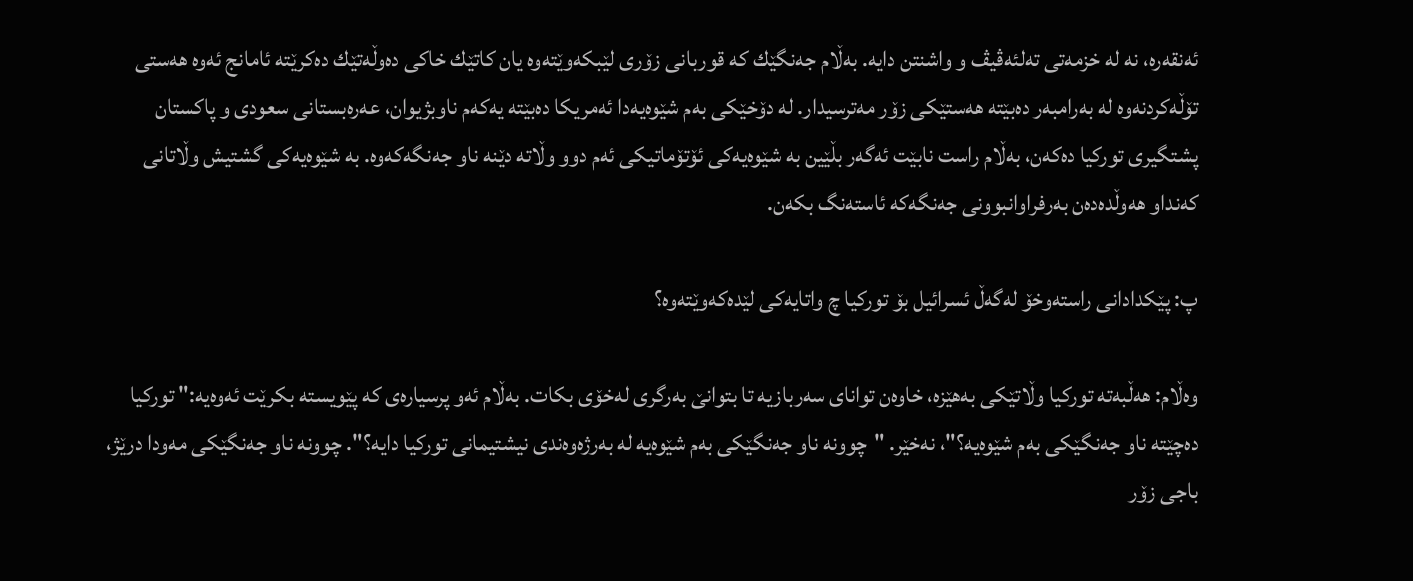ئه‌نقه‌ره‌، نه‌ له‌ خزمه‌تی ته‌لئه‌ڤیڤ و واشنتن دایه‌. به‌ڵام جه‌نگێك كه‌ قوربانی زۆری لێبكه‌وێته‌وه‌ یان كاتێك خاكی ده‌وڵه‌تێك ده‌كرێته‌ ئامانج ئه‌وه‌ هه‌ستی تۆڵه‌كردنه‌وه‌ له‌ به‌رامبه‌ر ده‌بێته‌ هه‌ستێكی زۆر مه‌ترسیدار. له‌ دۆخێكی به‌م شێوه‌یه‌دا ئه‌مریكا ده‌بێته‌ یه‌كه‌م ناوبژیوان، عه‌ره‌بستانی سعودی و پاكستان پشتگیری توركیا ده‌كه‌ن، به‌ڵام راست نابێت ئه‌گه‌ر بڵێین به‌ شێوه‌یه‌كی ئۆتۆماتیكی ئه‌م دوو وڵاته‌ دێنه‌ ناو جه‌نگه‌كه‌وه‌‌. به‌ شێوه‌یه‌كی گشتیش وڵاتانی كه‌نداو هه‌وڵده‌ده‌ن به‌رفراوانبوونی جه‌نگه‌كه‌ ئاسته‌نگ بكه‌ن.

پ: پێكدادانی راسته‌وخۆ له‌گه‌ڵ ئسرائیل بۆ توركیا چ واتایه‌كی لێده‌كه‌وێته‌وه‌؟

وه‌ڵام: هه‌ڵبه‌ته‌ توركیا وڵاتێكی به‌هێزه‌، خاوه‌ن توانای سه‌ربازیه‌ تا بتوانێ به‌رگری له‌خۆی بكات. به‌ڵام ئه‌و پرسیاره‌ی‌ كه‌ پێویسته‌ بكرێت ئه‌وه‌یه‌:" توركیا ده‌چێته‌ ناو جه‌نگێكی به‌م شێوه‌یه‌؟"، نه‌خێر. "چوونه‌ ناو جه‌نگێكی به‌م شێوه‌یه‌ له‌ به‌رژه‌وه‌ندی نیشتیمانی توركیا دایه‌؟". چوونه‌ ناو جه‌نگێكی مه‌ودا درێژ، باجی زۆر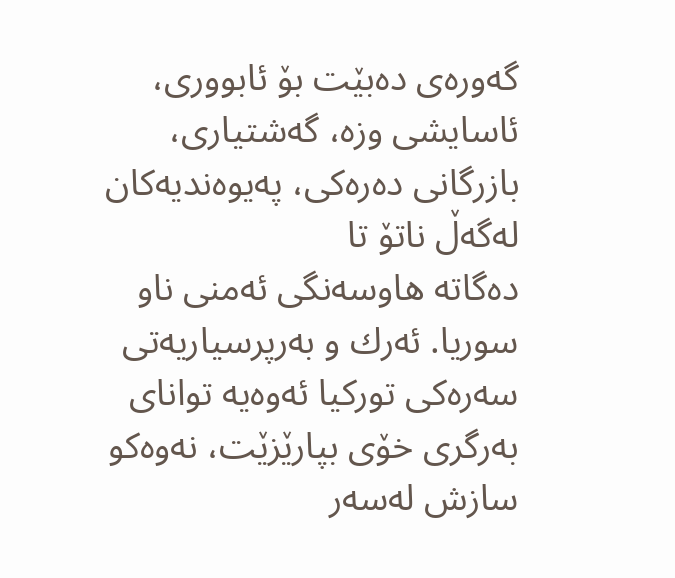گه‌وره‌ی ده‌بێت بۆ ئابووری، ئاسایشی وزه‌، گه‌شتیاری، بازرگانی ده‌ره‌كی، په‌یوه‌ندیه‌كان له‌گه‌ڵ ناتۆ تا ده‌گاته ‌هاوسه‌نگی ئه‌منی ناو سوریا. ئه‌رك و به‌رپرسیاریه‌تی سه‌ره‌كی توركیا ئه‌وه‌یه‌ توانای به‌رگری خۆی بپارێزێت، نه‌وه‌كو سازش له‌سه‌ر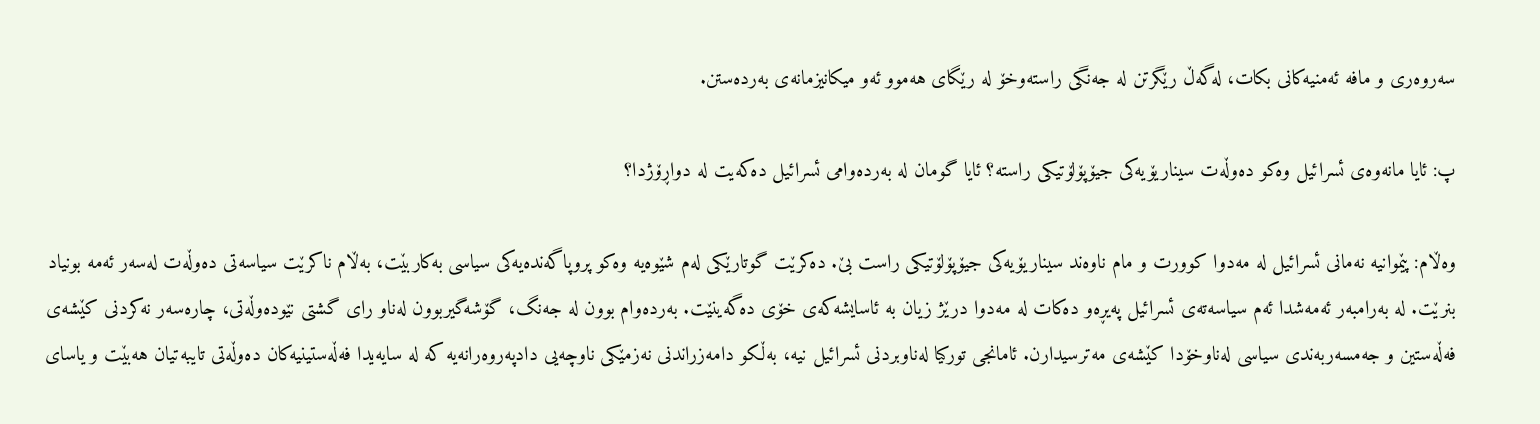سه‌روه‌ری و مافه‌ ئه‌منیه‌كانی بكات، له‌گه‌ڵ رێگرتن له‌ جه‌نگی راسته‌وخۆ له‌ رێگای هه‌موو ئه‌و میكانیزمانه‌ی به‌رده‌ستن.

پ: ئایا مانه‌وه‌ی ئسرائیل وه‌كو ده‌وڵه‌ت سیناریۆیه‌كی جیۆپۆلۆتیكی راسته‌؟ ئایا گومان له‌ به‌رده‌وامی ئسرائیل ده‌كه‌یت له‌ دواڕۆژدا؟

وه‌ڵام: پێموانیه‌ نه‌مانی ئسرائیل له‌ مه‌دوا كوورت و مام ناوه‌ند سیناریۆیه‌كی جیۆپۆلۆتیكی راست بێ. ده‌كرێت گوتارێكی له‌م شێوه‌یه‌ وه‌كو پروپاگه‌نده‌یه‌كی سیاسی به‌كاربێت، به‌ڵام ناكرێت سیاسه‌تی ده‌وڵه‌ت له‌سه‌ر ئه‌مه‌ بونیاد بنرێت. له‌ به‌رامبه‌ر ئه‌مه‌شدا ئه‌م سیاسه‌ته‌ی ئسرائیل په‌یڕه‌و ده‌كات له‌ مه‌دوا درێژ زیان به‌ ئاسایشه‌كه‌ی خۆی ده‌گه‌ینێت. به‌رده‌وام بوون له‌ جه‌نگ، گۆشه‌گیربوون له‌ناو رای گشتی نێوده‌وڵه‌تی، چاره‌سه‌ر نه‌كردنی كێشه‌ی فه‌ڵه‌ستین و جه‌مسه‌ربه‌ندی سیاسی له‌ناوخۆدا كێشه‌ی مه‌ترسیدارن. ئامانجی توركیا له‌ناوبردنی ئسرائیل نیه‌، به‌ڵكو دامه‌زراندنی نه‌زمێكی ناوچه‌یی دادپه‌روه‌رانه‌یه‌ كه‌ له‌ سایه‌یدا فه‌ڵه‌ستینیه‌كان ده‌وڵه‌تی تایبه‌تیان هه‌بێت و یاسای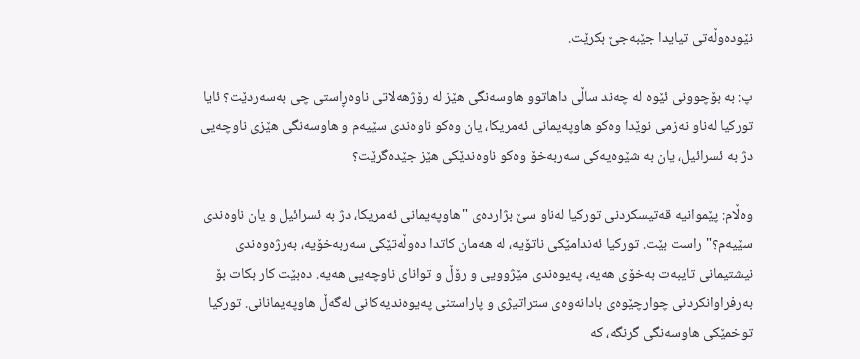نێوده‌وڵه‌تی تیایدا جێبه‌جێ بكرێت.

پ: به‌ بۆچوونی ئێوه‌ له‌ چه‌ند ساڵی داهاتوو هاوسه‌نگی هێز له‌ رۆژهه‌لاتی ناوه‌ڕاستی چی به‌سه‌ردێت؟ ئایا توركیا له‌ناو نه‌زمی نوێدا وه‌كو هاوپه‌یمانی ئه‌مریكا، یان وه‌كو ناوه‌ندی سێیه‌م و هاوسه‌نگی هێزی ناوچه‌یی دژ به‌ ئسرائیل، یان به‌ شێوه‌یه‌كی سه‌ربه‌خۆ وه‌كو ناوه‌ندێكی هێز جێده‌گرێت؟

وه‌ڵام: پێموانیه‌ قه‌تیسكردنی توركیا له‌ناو سێ بژارده‌ی "هاوپه‌یمانی ئه‌مریكا، دژ به‌ ئسرائیل و یان ناوه‌ندی سێیه‌م؟" راست بێت. توركیا ئه‌ندامێكی ناتۆیه‌، له‌ هه‌مان كاتدا ده‌وڵه‌تێكی سه‌ربه‌خۆیه‌، به‌رژه‌وه‌ندی نیشتیمانی تایبه‌ت به‌خۆی هه‌یه‌، په‌یوه‌ندی مێژوویی و رۆڵ و توانای ناوچه‌یی هه‌یه‌. ده‌بێت كار بكات بۆ به‌رفراوانكردنی چوارچێوه‌ی بادانه‌وه‌ی ستراتیژی و پاراستنی په‌یوه‌ندیه‌كانی له‌گه‌ڵ هاوپه‌یمانانی. توركیا توخمێكی هاوسه‌نگی گرنگه‌، كه‌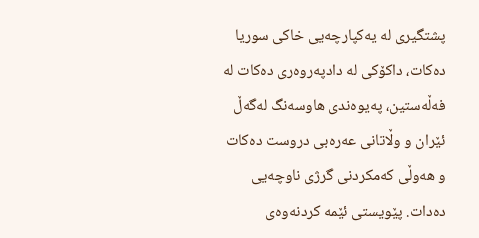پشتگیری له‌ یه‌كپارچه‌یی خاكی سوریا ده‌كات، داكۆكی له‌ دادپه‌روه‌ری ده‌كات له‌ فه‌ڵه‌ستین، په‌یوه‌ندی هاوسه‌نگ له‌گه‌ڵ ئێران و وڵاتانی عه‌ره‌بی دروست ده‌كات و هه‌وڵی كه‌مكردنی گرژی ناوچه‌یی ده‌دات. پێویستی ئێمه‌ كردنه‌وه‌ی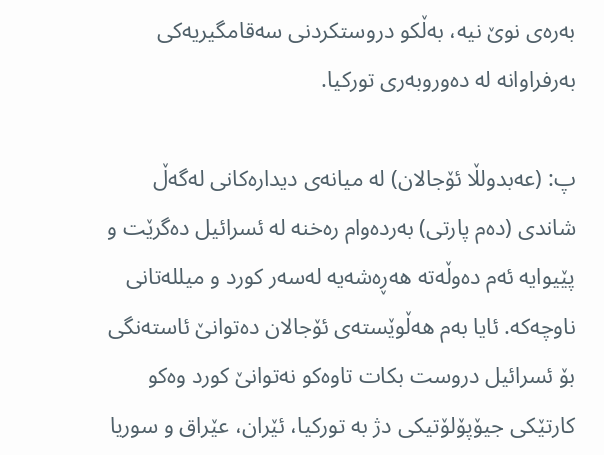به‌ره‌ی نوێ نیه‌، به‌ڵكو دروستكردنی سه‌قامگیریه‌كی به‌رفراوانه‌ له‌ ده‌وروبه‌ری توركیا.

پ: (عه‌بدولڵا ئۆجالان) له‌ میانه‌ی دیداره‌كانی له‌گه‌ڵ شاندی (ده‌م پارتی) به‌رده‌وام ره‌خنه‌ له‌ ئسرائیل ده‌گرێت و پێیوایه‌ ئه‌م ده‌وڵه‌ته‌ هه‌ڕه‌شه‌یه‌ له‌سه‌ر كورد و میلله‌تانی ناوچه‌كه‌. ئایا به‌م هه‌ڵوێسته‌ی ئۆجالان ده‌توانێ ئاسته‌نگی بۆ ئسرائیل دروست بكات تاوه‌كو نه‌توانێ كورد وه‌كو كارتێكی جیۆپۆلۆتیكی دژ به‌ توركیا، ئێران، عێراق و سوریا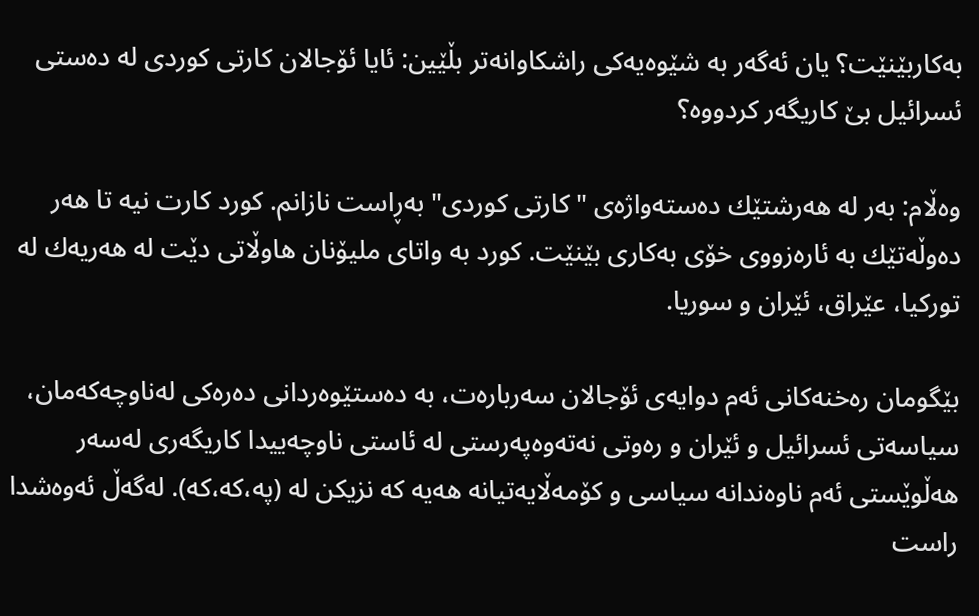به‌كاربێنێت؟ یان ئه‌گه‌ر به‌ شێوه‌یه‌كی راشكاوانه‌تر بڵێین: ئایا ئۆجالان كارتی كوردی له‌ ده‌ستی ئسرائیل بێ كاریگه‌ر كردووه‌؟

وه‌ڵام: به‌ر له‌ هه‌رشتێك ده‌سته‌واژه‌ی "كارتی كوردی" به‌ڕاست نازانم. كورد كارت نیه‌ تا هه‌ر ده‌وڵه‌تێك به‌ ئاره‌زووی خۆی به‌كاری بێنێت. كورد به‌ واتای ملیۆنان هاوڵاتی دێت له‌ هه‌ریه‌ك له‌ توركیا، عێراق، ئێران و سوریا.

بێگومان ره‌خنه‌كانی ئه‌م دوایه‌ی ئۆجالان سه‌رباره‌ت، به‌ ده‌ستێوه‌ردانی ده‌ره‌كی له‌ناوچه‌كه‌مان، سیاسه‌تی ئسرائیل و ئێران و ره‌وتی نه‌ته‌وه‌په‌رستی له‌ ئاستی ناوچه‌ییدا كاریگه‌ری له‌سه‌ر هه‌ڵوێستی ئه‌م ناوه‌ندانه‌ سیاسی و كۆمه‌ڵایه‌تیانه‌ هه‌یه‌ كه‌ نزیكن له‌ (په،‌كه‌،كه‌). له‌گه‌ڵ ئه‌وه‌شدا راست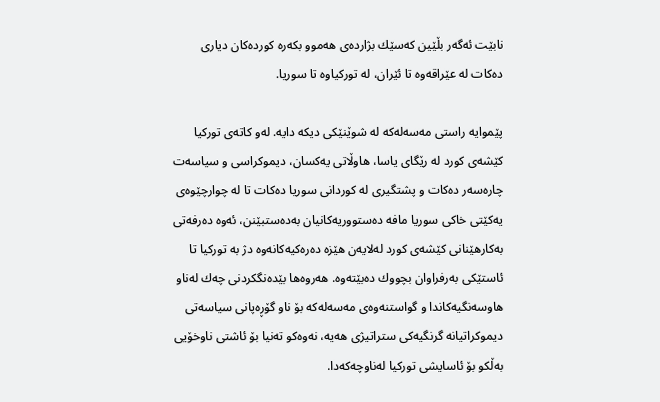نابێت ئه‌گه‌ر بڵێین كه‌سێك بژارده‌ی هه‌موو بكه‌ره‌ كورده‌كان دیاری ده‌كات له‌ عێراقه‌وه‌ تا ئێران، له‌ توركیاوه‌ تا سوریا.

پێموایه‌ راستی مه‌سه‌له‌كه‌ له‌ شوێنێكی دیكه‌ دایه‌. له‌و كاته‌ی توركیا كێشه‌ی كورد له‌ رێگای یاسا، هاوڵاتی یه‌كسان، دیموكراسی و سیاسه‌ت چاره‌سه‌ر ده‌كات و پشتگیری له‌ كوردانی سوریا ده‌كات تا له‌ چوارچێوه‌ی یه‌كێتی خاكی سوریا مافه‌ ده‌ستووریه‌كانیان به‌ده‌ستبێنن، ئه‌وه‌ ده‌رفه‌تی به‌كارهێنانی كێشه‌ی كورد له‌لایه‌ن هێزه‌ ده‌ره‌كیه‌كانه‌وه‌ دژ به‌ توركیا تا ئاستێكی به‌رفراوان بچووك ده‌بێته‌وه‌. هه‌روه‌ها بێده‌نگكردنی چه‌ك له‌ناو هاوسه‌نگیه‌كاندا و گواستنه‌وه‌ی مه‌سه‌له‌كه‌ بۆ ناو گۆڕه‌پانی سیاسه‌تی دیموكراتیانه‌ گرنگیه‌كی ستراتیژی هه‌یه‌، نه‌وه‌كو ته‌نیا بۆ ئاشتی ناوخۆیی به‌ڵكو بۆ ئاسایشی توركیا له‌ناوچه‌كه‌دا.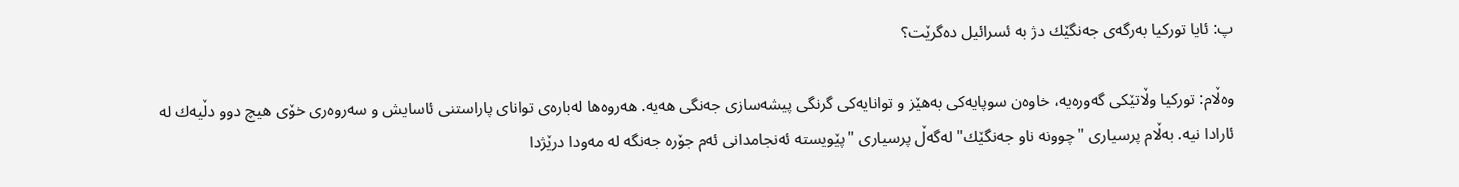پ: ئایا توركیا به‌رگه‌ی جه‌نگێك دژ به‌ ئسرائیل ده‌گرێت؟

وه‌ڵام: توركیا وڵاتێكی گه‌وره‌یه‌، خاوه‌ن سوپایه‌كی به‌هێز و توانایه‌كی گرنگی پیشه‌سازی جه‌نگی هه‌یه‌. هه‌روه‌ها له‌باره‌ی توانای پاراستنی ئاسایش و سه‌روه‌ری خۆی هیچ دوو دڵیه‌ك له‌ ئارادا نیه‌. به‌ڵام پرسیاری "چوونه‌ ناو جه‌نگێك" له‌گه‌ڵ پرسیاری "پێویسته‌ ئه‌نجامدانی ئه‌م جۆره‌ جه‌نگه‌ له‌ مه‌ودا درێژدا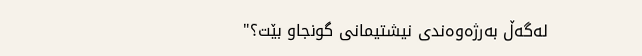له‌گه‌ڵ به‌رژه‌وه‌ندی نیشتیمانی گونجاو بێت؟"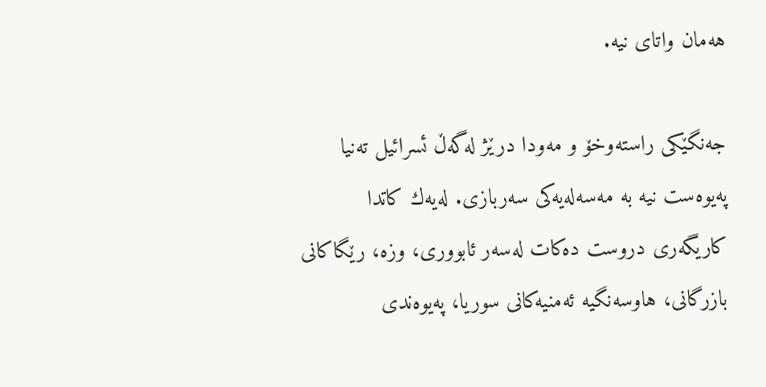هه‌مان واتای نیه‌.

جه‌نگێكی راسته‌وخۆ و مه‌ودا درێژ له‌گه‌ڵ ئسرائیل ته‌نیا په‌یوه‌ست نیه‌ به‌ مه‌سه‌له‌یه‌كی سه‌ربازی. له‌یه‌ك كاتدا كاریگه‌ری دروست ده‌كات له‌سه‌ر ئابووری، وزه‌، رێگاكانی بازرگانی، هاوسه‌نگیه‌ ئه‌منیه‌كانی سوریا، په‌یوه‌ندی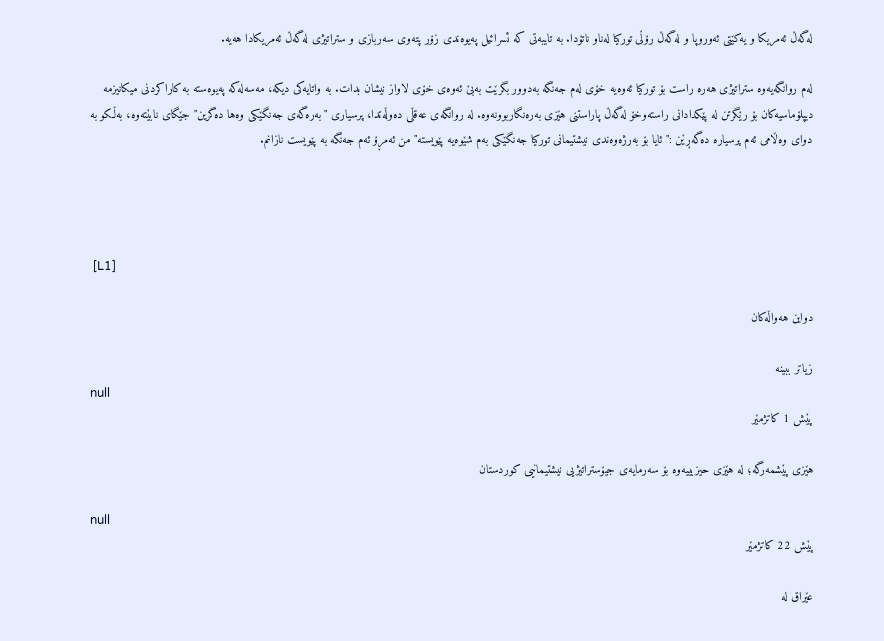له‌گه‌ڵ ئه‌مریكا و یه‌كێتی ئه‌وروپا و له‌گه‌ڵ رۆڵی توركیا له‌ناو ناتۆدا. به‌ تایبه‌تی كه‌ ئسرائیل په‌یوه‌ندی زۆر پته‌وی سه‌ربازی و ستراتیژی له‌گه‌ڵ ئه‌مریكادا هه‌یه‌.

له‌م روانگه‌یه‌وه‌ ستراتیژی هه‌ره‌ راست بۆ توركیا ئه‌وه‌یه‌ خۆی له‌م جه‌نگه‌ به‌دوور بگرێت به‌بێ ئه‌وه‌ی خۆی لاواز نیشان بدات. به‌ واتایه‌كی دیكه‌، مه‌سه‌له‌كه‌ په‌یوه‌سته‌ به‌ كاراكردنی میكانیزمه‌ دیپلۆماسیه‌كان بۆ رێگرتن له‌ پێكدادانی راسته‌وخۆ له‌گه‌ڵ پاراستنی هێزی به‌ره‌نگاربوونه‌وه‌. له‌ روانگه‌ی عه‌قڵی ده‌وڵه‌تدا، پرسیاری "به‌ره‌گه‌ی جه‌نگێكی وه‌ها ده‌گرین" جێگای نابێته‌وه‌، به‌ڵكو به‌ دوای وه‌ڵامی ئه‌م پرسیاره‌ ده‌گه‌ڕێن ‌:" ئایا بۆ به‌رژه‌وه‌ندی نیشتیمانی توركیا جه‌نگێكی به‌م شێوه‌یه‌ پێویسته‌" من ئه‌مڕۆ ئه‌م جه‌نگه‌ به‌ پێویست نازانم.




 [L1]

دواین هەواڵەکان

زیاتر ببینە
null
پێش 1 کاتژمێر

هێزی پێشمەرگە؛ لە هێزی حیزبییەوە بۆ سەرمایەی جیۆستراتیژیی نیشتیمانیی کوردستان

null
پێش 22 کاتژمێر

عێراق لە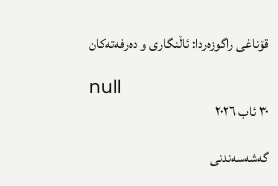قۆناغی راگوزەردا: ئاڵنگاری و دەرفەتەکان

null
٣٠ ئاب ٢٠٢٦

گەشەسەندنی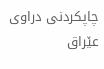چاپکردنی دراوی عێراق